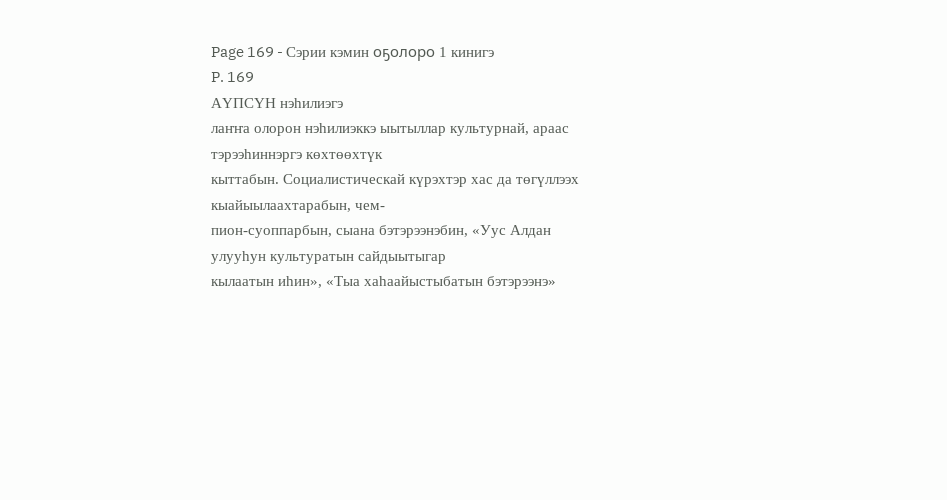Page 169 - Сэрии кэмин оҕолоро 1 кинигэ
P. 169
АҮПСҮН нэһилиэгэ
лаҥҥа олорон нэһилиэккэ ыытыллар культурнай, араас тэрээһиннэргэ көхтөөхтүк
кыттабын. Социалистическай күрэхтэр хас да төгүллээх кыайыылаахтарабын, чем-
пион-суоппарбын, сыана бэтэрээнэбин, «Уус Алдан улууһун культуратын сайдыытыгар
кылаатын иһин», «Тыа хаһаайыстыбатын бэтэрээнэ»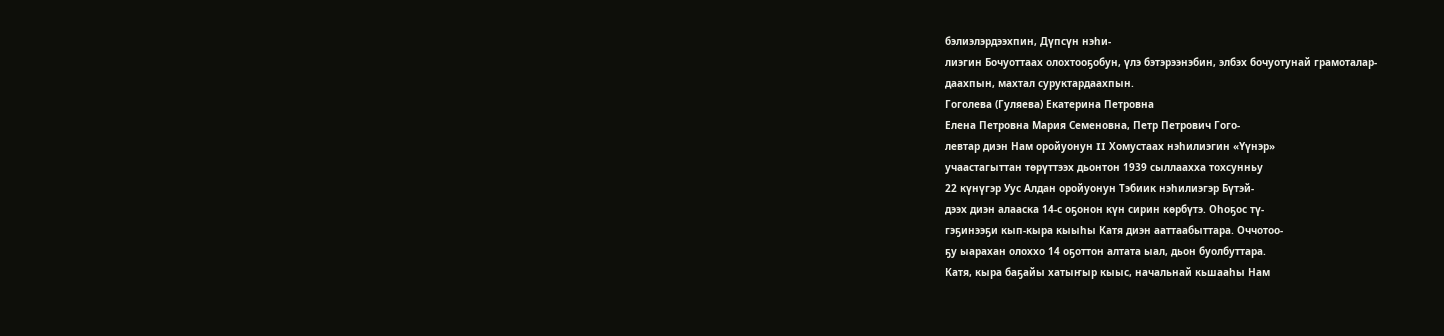бэлиэлэрдээхпин, Дүпсүн нэһи-
лиэгин Бочуоттаах олохтооҕобун, үлэ бэтэрээнэбин, элбэх бочуотунай грамоталар-
даахпын, махтал суруктардаахпын.
Гоголева (Гуляева) Екатерина Петровна
Елена Петровна Мария Семеновна, Петр Петрович Гого-
левтар диэн Нам оройуонун II Хомустаах нэһилиэгин «Үүнэр»
учаастагыттан төрүттээх дьонтон 1939 сыллаахха тохсунньу
22 күнүгэр Уус Алдан оройуонун Тэбиик нэһилиэгэр Бүтэй-
дээх диэн алааска 14-с оҕонон күн сирин көрбүтэ. Оһоҕос тү-
гэҕинээҕи кып-кыра кыыһы Катя диэн ааттаабыттара. Оччотоо-
ҕу ыарахан олоххо 14 оҕоттон алтата ыал, дьон буолбуттара.
Катя, кыра баҕайы хатыҥыр кыыс, начальнай кьшааһы Нам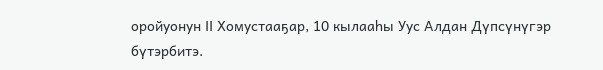оройуонун II Хомустааҕар, 10 кылааһы Уус Алдан Дүпсүнүгэр
бүтэрбитэ.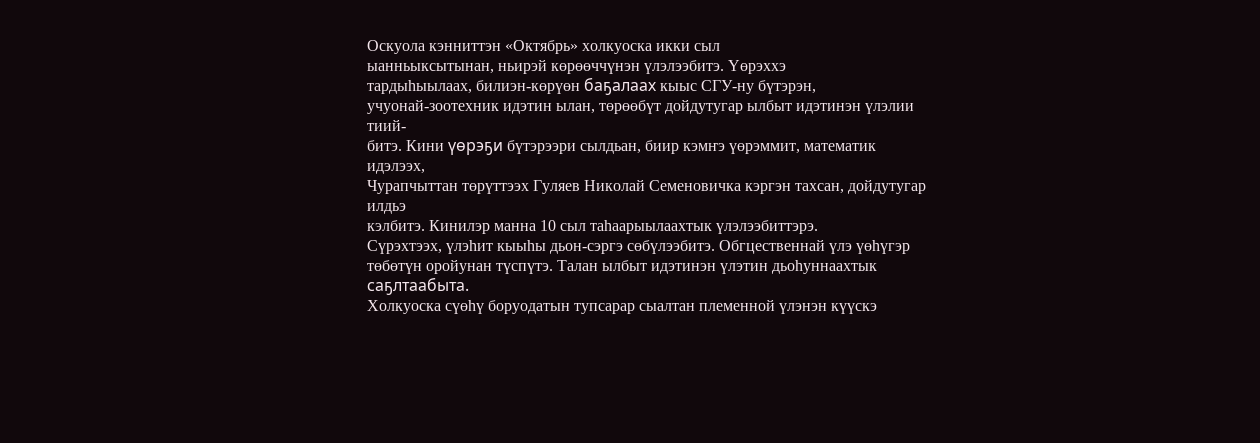Оскуола кэнниттэн «Октябрь» холкуоска икки сыл
ыанньыксытынан, ньирэй көрөөччүнэн үлэлээбитэ. Үөрэххэ
тардыһыылаах, билиэн-көрүөн баҕалаах кыыс СГУ-ну бүтэрэн,
учуонай-зоотехник идэтин ылан, төрөөбүт дойдутугар ылбыт идэтинэн үлэлии тиий-
битэ. Кини үөрэҕи бүтэрээри сылдьан, биир кэмҥэ үөрэммит, математик идэлээх,
Чурапчыттан төрүттээх Гуляев Николай Семеновичка кэргэн тахсан, дойдутугар илдьэ
кэлбитэ. Кинилэр манна 10 сыл таһаарыылаахтык үлэлээбиттэрэ.
Сүрэхтээх, үлэһит кыыһы дьон-сэргэ сөбүлээбитэ. Обгцественнай үлэ үөһүгэр
төбөтүн оройунан түспүтэ. Талан ылбыт идэтинэн үлэтин дьоһуннаахтык саҕлтаабыта.
Холкуоска сүөһү боруодатын тупсарар сыалтан племенной үлэнэн күүскэ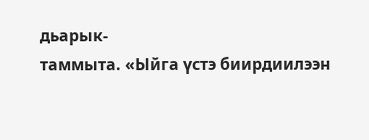дьарык-
таммыта. «Ыйга үстэ биирдиилээн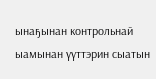ынаҕынан контрольнай ыамынан үүттэрин сыатын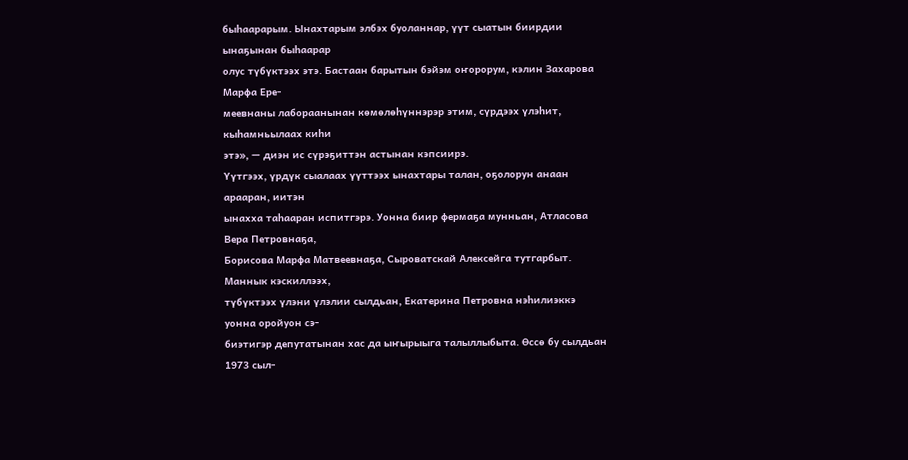быһаарарым. Ынахтарым элбэх буоланнар, үүт сыатын биирдии ынаҕынан быһаарар
олус түбүктээх этэ. Бастаан барытын бэйэм оҥорорум, кэлин Захарова Марфа Ере-
меевнаны лабораанынан көмөлөһүннэрэр этим, сүрдээх үлэһит, кыһамньылаах киһи
этэ», — диэн ис сүрэҕиттэн астынан кэпсиирэ.
Үүтгээх, үрдүк сыалаах үүттээх ынахтары талан, оҕолорун анаан арааран, иитэн
ынахха таһааран испитгэрэ. Уонна биир фермаҕа мунньан, Атласова Вера Петровнаҕа,
Борисова Марфа Матвеевнаҕа, Сыроватскай Алексейга тутгарбыт. Маннык кэскиллээх,
түбүктээх үлэни үлэлии сылдьан, Екатерина Петровна нэһилиэккэ уонна оройуон сэ-
биэтигэр депутатынан хас да ыҥырыыга талыллыбыта. Өссө бу сылдьан 1973 сыл-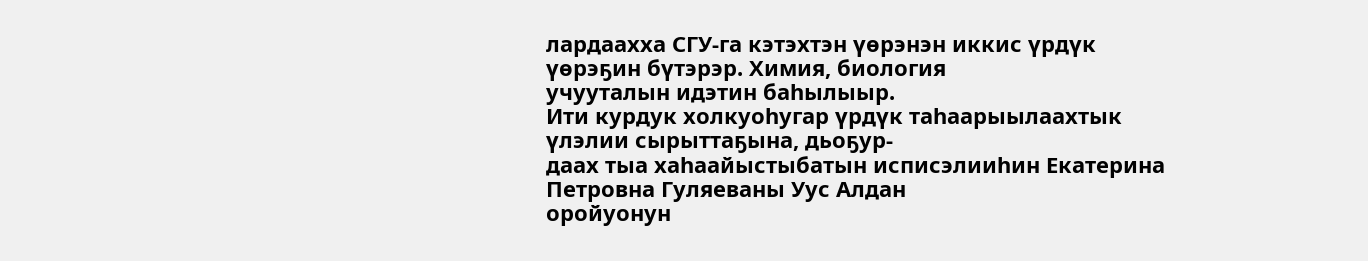лардаахха СГУ-га кэтэхтэн үөрэнэн иккис үрдүк үөрэҕин бүтэрэр. Химия, биология
учууталын идэтин баһылыыр.
Ити курдук холкуоһугар үрдүк таһаарыылаахтык үлэлии сырыттаҕына, дьоҕур-
даах тыа хаһаайыстыбатын исписэлииһин Екатерина Петровна Гуляеваны Уус Алдан
оройуонун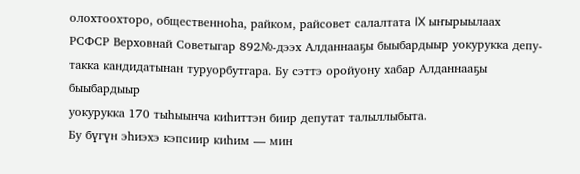олохтоохторо, общественноһа, райком, райсовет салалтата IX ыҥырыылаах
РСФСР Верховнай Советыгар 892№-дээх Алданнааҕы быыбардыыр уокурукка депу-
такка кандидатынан туруорбутгара. Бу сэттэ оройуону хабар Алданнааҕы быыбардыыр
уокурукка 170 тыһыынча киһиттэн биир депутат талыллыбыта.
Бу бүгүн эһиэхэ кэпсиир киһим — мин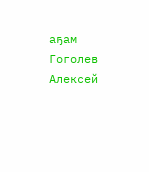аҕам Гоголев Алексей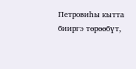Петровиһы кытта
бииргэ төрөөбүт,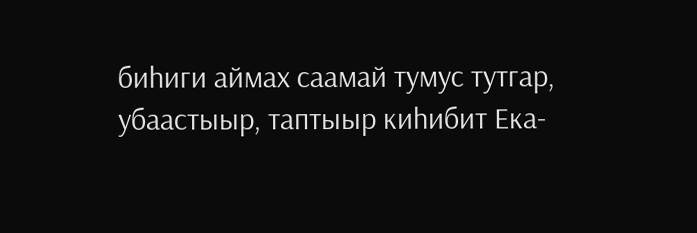биһиги аймах саамай тумус тутгар, убаастыыр, таптыыр киһибит Ека-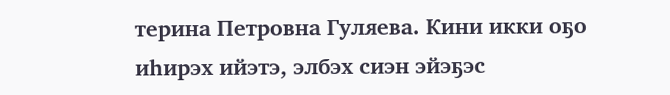терина Петровна Гуляева. Кини икки оҕо иһирэх ийэтэ, элбэх сиэн эйэҕэс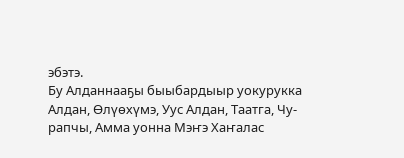эбэтэ.
Бу Алданнааҕы быыбардыыр уокурукка Алдан, Өлүөхүмэ, Уус Алдан, Таатга, Чу-
рапчы, Амма уонна Мэҥэ Хаҥалас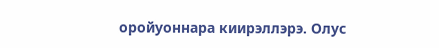оройуоннара киирэллэрэ. Олус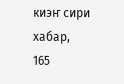киэҥ сири хабар,
165